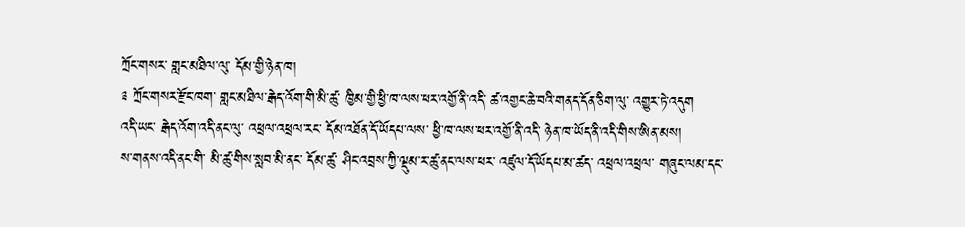ཀྲོང་གསར་ གླང་མཐིལ་ལུ་ དོམ་གྱི་ཉེན་ཁ།
༉ ཀྲོང་གསར་རྫོང་ཁག་ གླང་མཐིལ་རྒེད་འོག་གི་མི་ཚུ་ ཁྱིམ་གྱི་ཕྱི་ཁ་ལས་ཕར་འགྱོ་ནི་འདི་ ཚ་འགྱང་ཆེ་བའི་གནད་དོན་ཅིག་ལུ་ འགྱུར་ཏེ་འདུག
འདི་ཡང་ རྒེད་འོག་འདི་ནང་ལུ་ འཕྲལ་འཕྲལ་རང་ དོམ་འཐོན་དོ་ཡོདཔ་ལས་ ཕྱི་ཁ་ལས་ཕར་འགྱོ་ནི་འདི་ ཉེན་ཁ་ཡོད་ནི་འདི་གིས་ཨིན་མས།
ས་གནས་འདི་ནང་གི་ མི་ཚུ་གིས་སླབ་མི་ནང་ དོམ་ཚུ་ ཤིང་འབྲས་ཀྱི་ལྡུམ་ར་ཚུ་ནང་ལས་ཕར་ འཛུལ་དོ་ཡོདཔ་མ་ཚད་ འཕྲལ་འཕྲལ་ གཞུང་ལམ་དང་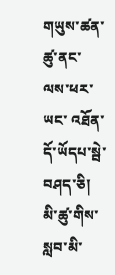གཡུས་ཚན་ཚུ་ནང་ལས་ཕར་ཡང་ འཐོན་དོ་ཡོདཔ་སྦེ་བཤད་ཅི།
མི་ཚུ་གིས་སླབ་མི་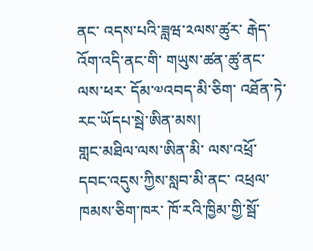ནང་ འདས་པའི་ཟླཝ་༢ལས་ཚུར་ རྒེད་འོག་འདི་ནང་གི་ གཡུས་ཚན་ཚུ་ནང་ལས་ཕར་ དོམ་༧འབད་མི་ཅིག་ འཐོན་ཏེ་རང་ཡོདཔ་སྦེ་ཨིན་མས།
གླང་མཐིལ་ལས་ཨིན་མི་ ལས་འཕྲོ་དབང་འདུས་ཀྱིས་སླབ་མི་ནང་ འཕྲལ་ཁམས་ཅིག་ཁར་ ཁོ་རའི་ཁྱིམ་གྱི་སྦོ་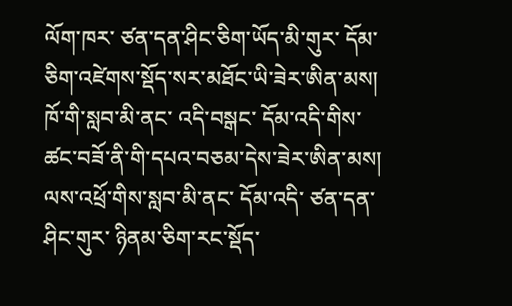ལོག་ཁར་ ཙན་དན་ཤིང་ཅིག་ཡོད་མི་གུར་ དོམ་ཅིག་འཛེགས་སྡོད་སར་མཐོང་ཡི་ཟེར་ཨིན་མས།
ཁོ་གི་སླབ་མི་ནང་ འདི་བསྒང་ དོམ་འདི་གིས་ ཚང་བཟོ་ནི་གི་དཔའ་བཅམ་དེས་ཟེར་ཨིན་མས།
ལས་འཕྲོ་གིས་སླབ་མི་ནང་ དོམ་འདི་ ཙན་དན་ཤིང་གུར་ ཉིནམ་ཅིག་རང་སྡོད་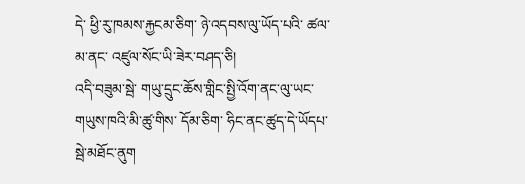དེ་ ཕྱི་རུ་ཁམས་རྐྱངམ་ཅིག་ ཉེ་འདབས་ལུ་ཡོད་པའི་ ཚལ་མ་ནང་ འཛུལ་སོང་ཡི་ཟེར་བཤད་ཅི།
འདི་བཟུམ་སྦེ་ གཡུ་དྲུང་ཆོས་གླིང་སྤྱི་འོག་ནང་ལུ་ཡང་ གཡུས་ཁའི་མི་ཚུ་གིས་ དོམ་ཅིག་ ཧིང་ནང་ཚུད་དེ་ཡོདཔ་སྦེ་མཐོང་ནུག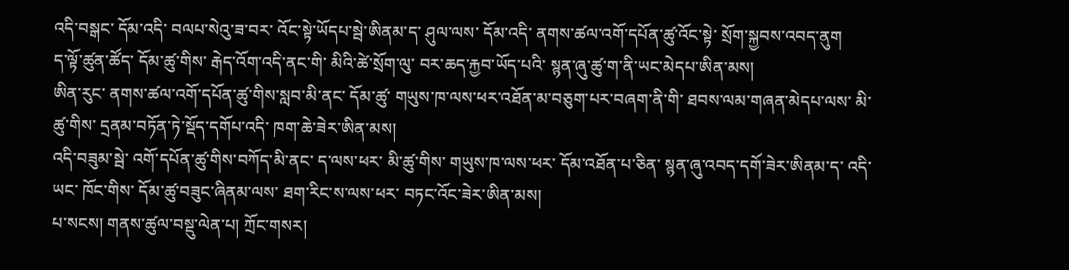འདི་བསྒང་ དོམ་འདི་ བལཔ་སེའུ་ཟ་བར་ འོང་སྟེ་ཡོདཔ་སྦེ་ཨིནམ་ད་ ཤུལ་ལས་ དོམ་འདི་ ནགས་ཚལ་འགོ་དཔོན་ཚུ་འོང་སྟེ་ སྲོག་སྐྱབས་འབད་ནུག
ད་ལྟོ་ཚུན་ཚོད་ དོམ་ཚུ་གིས་ རྒེད་འོག་འདི་ནང་གི་ མིའི་ཚེ་སྲོག་ལུ་ བར་ཆད་རྐྱབ་ཡོད་པའི་ སྙན་ཞུ་ཚུ་ག་ནི་ཡང་མེདཔ་ཨིན་མས།
ཨིན་རུང་ ནགས་ཚལ་འགོ་དཔོན་ཚུ་གིས་སླབ་མི་ནང་ དོམ་ཚུ་ གཡུས་ཁ་ལས་ཕར་འཐོན་མ་བཅུག་པར་བཞག་ནི་གི་ ཐབས་ལམ་གཞན་མེདཔ་ལས་ མི་ཚུ་གིས་ དྲནམ་བཏོན་ཏེ་སྡོད་དགོཔ་འདི་ ཁག་ཆེ་ཟེར་ཨིན་མས།
འདི་བཟུམ་སྦེ་ འགོ་དཔོན་ཚུ་གིས་བཀོད་མི་ནང་ ད་ལས་ཕར་ མི་ཚུ་གིས་ གཡུས་ཁ་ལས་ཕར་ དོམ་འཐོན་པ་ཅིན་ སྙན་ཞུ་འབད་དགོ་ཟེར་ཨིནམ་ད་ འདི་ཡང་ ཁོང་གིས་ དོམ་ཚུ་བཟུང་ཞིནམ་ལས་ ཐག་རིང་ས་ལས་ཕར་ བཏང་འོང་ཟེར་ཨིན་མས།
པ་སངས། གནས་ཚུལ་བསྡུ་ལེན་པ། ཀྲོང་གསར།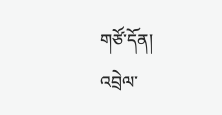གཙོ་དོན།
འབྲེལ་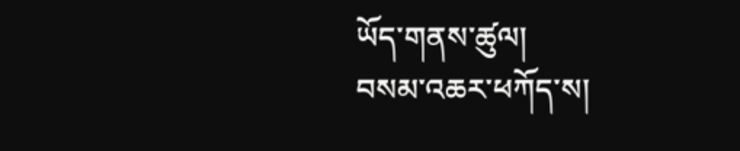ཡོད་གནས་ཚུལ།
བསམ་འཆར་ཕཀོད་ས།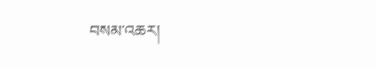བསམ་འཆར།